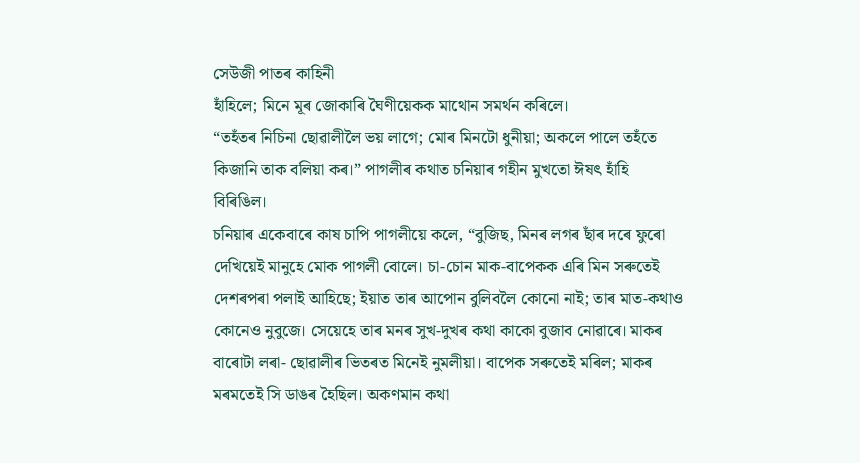সেউজী পাতৰ কাহিনী
হাঁহিলে; মিনে মূৰ জোকাৰি ঘৈণীয়েকক মাথোন সমৰ্থন কৰিলে।
“তহঁতৰ নিচিনা ছোৱালীলৈ ভয় লাগে; মোৰ মিনটো ধুনীয়া; অকলে পালে তহঁতে কিজানি তাক বলিয়া কৰ।” পাগলীৰ কথাত চনিয়াৰ গহীন মুখতো ঈষৎ হাঁহি বিৰিঙিল।
চনিয়াৰ একেবাৰে কাষ চাপি পাগলীয়ে কলে, “বুজিছ, মিনৰ লগৰ ছাঁৰ দৰে ফুৰো দেখিয়েই মানুহে মোক পাগলী বোলে। চা-চোন মাক-বাপেকক এৰি মিন সৰুতেই দেশৰপৰা পলাই আহিছে; ইয়াত তাৰ আপোন বুলিবলৈ কোনো নাই; তাৰ মাত-কথাও কোনেও নুবুজে। সেয়েহে তাৰ মনৰ সুখ-দুখৰ কথা কাকো বুজাব নোৱাৰে। মাকৰ বাৰোটা লৰা- ছোৱালীৰ ভিতৰত মিনেই নুমলীয়া। বাপেক সৰুতেই মৰিল; মাকৰ মৰমতেই সি ডাঙৰ হৈছিল। অকণমান কথা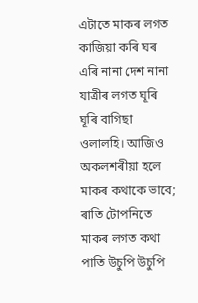এটাতে মাকৰ লগত কাজিয়া কৰি ঘৰ এৰি নানা দেশ নানা যাত্ৰীৰ লগত ঘূৰি ঘূৰি বাগিছা ওলালহি। আজিও অকলশৰীয়া হলে মাকৰ কথাকে ভাবে; ৰাতি টোপনিতে মাকৰ লগত কথা পাতি উচুপি উচুপি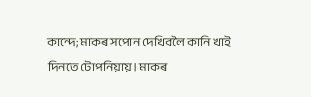কান্দে; মাকৰ সপোন দেখিবলৈ কানি খাই দিনতে টোপনিয়ায়। মাকৰ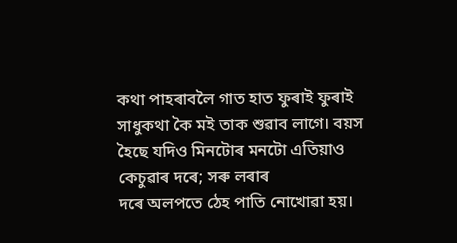কথা পাহৰাবলৈ গাত হাত ফুৰাই ফুৰাই সাধুকথা কৈ মই তাক শুৱাব লাগে। বয়স হৈছে যদিও মিনটোৰ মনটো এতিয়াও কেচুৱাৰ দৰে; সৰু লৰাৰ
দৰে অলপতে ঠেহ পাতি নোখোৱা হয়।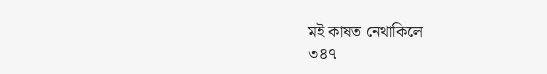মই কাষত নেথাকিলে
৩৪৭